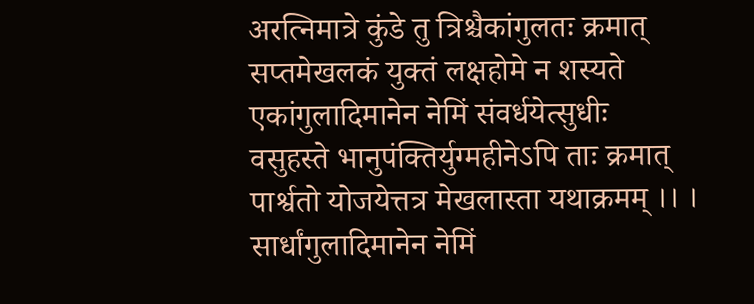अरत्निमात्रे कुंडे तु त्रिश्चैकांगुलतः क्रमात्
सप्तमेखलकं युक्तं लक्षहोमे न शस्यते
एकांगुलादिमानेन नेमिं संवर्धयेत्सुधीः
वसुहस्ते भानुपंक्तिर्युग्महीनेऽपि ताः क्रमात्
पार्श्वतो योजयेत्तत्र मेखलास्ता यथाक्रमम् ।। । सार्धांगुलादिमानेन नेमिं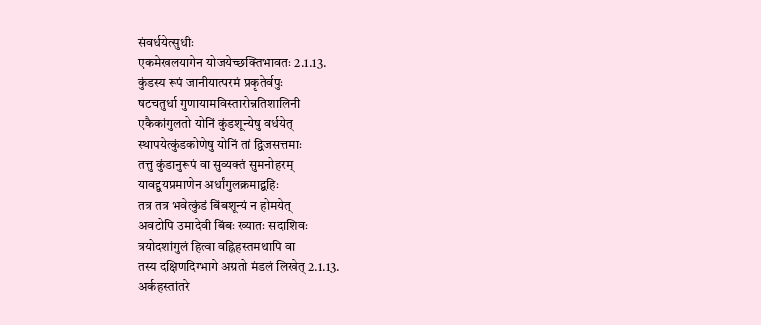संवर्धयेत्सुधीः
एकमेखलयागेन योजयेच्छक्तिभावतः 2.1.13.
कुंडस्य रूपं जानीयात्परमं प्रकृतेर्वपुः
षटचतुर्धा गुणायामविस्तारोन्नतिशालिनी
एकैकांगुलतो योनिं कुंडशून्येषु वर्धयेत्
स्थापयेत्कुंडकोणेषु योनिं तां द्विजसत्तमाः
तत्तु कुंडानुरूपं वा सुव्यक्तं सुमनोहरम्
यावद्द्वयप्रमाणेन अर्धांगुलक्रमाद्बहिः
तत्र तत्र भवेत्कुंडं बिंबशून्यं न होमयेत्
अवटोपि उमादेवी बिंबः ख्यातः सदाशिवः
त्रयोदशांगुलं हित्वा वह्निहस्तमथापि वा
तस्य दक्षिणदिग्भागे अग्रतो मंडलं लिखेत् 2.1.13.
अर्कहस्तांतरे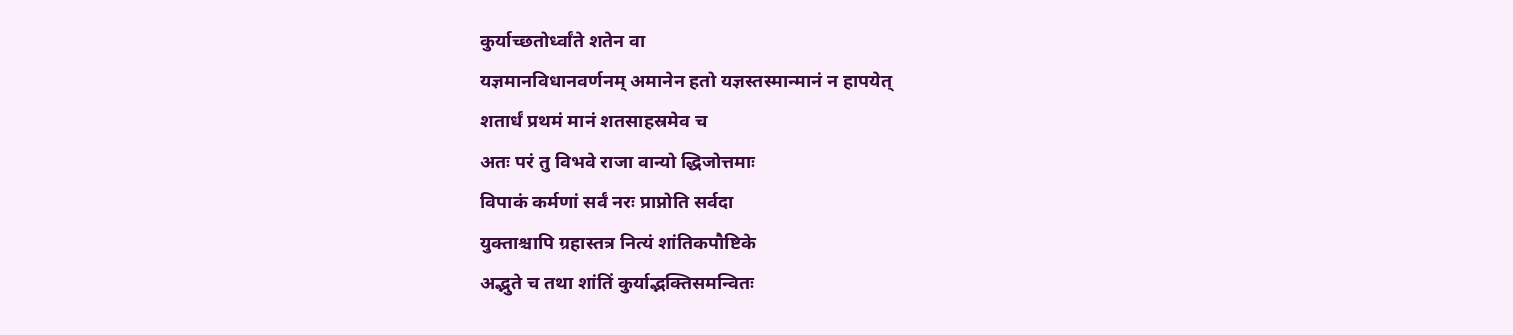कुर्याच्छतोर्ध्वांते शतेन वा
यज्ञमानविधानवर्णनम् अमानेन हतो यज्ञस्तस्मान्मानं न हापयेत्
शतार्धं प्रथमं मानं शतसाहस्रमेव च
अतः परं तु विभवे राजा वान्यो द्धिजोत्तमाः
विपाकं कर्मणां सर्वं नरः प्राप्नोति सर्वदा
युक्ताश्चापि ग्रहास्तत्र नित्यं शांतिकपौष्टिके
अद्भुते च तथा शांतिं कुर्याद्भक्तिसमन्वितः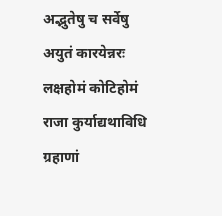अद्भुतेषु च सर्वेषु अयुतं कारयेन्नरः
लक्षहोमं कोटिहोमं राजा कुर्याद्यथाविधि
ग्रहाणां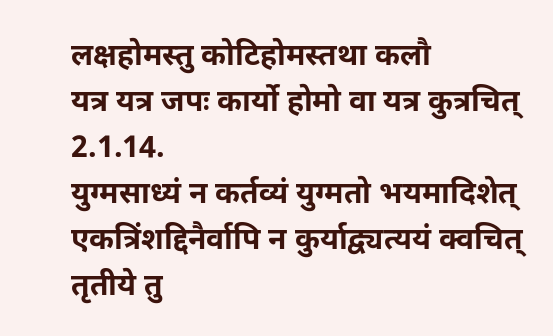लक्षहोमस्तु कोटिहोमस्तथा कलौ
यत्र यत्र जपः कार्यो होमो वा यत्र कुत्रचित् 2.1.14.
युग्मसाध्यं न कर्तव्यं युग्मतो भयमादिशेत्
एकत्रिंशद्दिनैर्वापि न कुर्याद्व्यत्ययं क्वचित्
तृतीये तु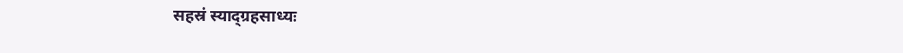सहस्रं स्याद्ग्रहसाध्यः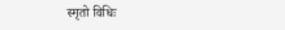स्मृतो विधिः